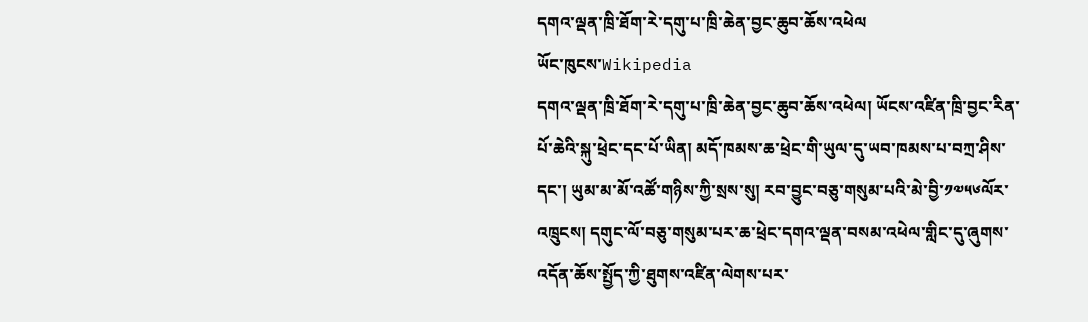དགའ་ལྡན་ཁྲི་ཐོག་རེ་དགུ་པ་ཁྲི་ཆེན་བྱང་ཆུབ་ཆོས་འཕེལ
ཡོང་ཁུངས་Wikipedia
དགའ་ལྡན་ཁྲི་ཐོག་རེ་དགུ་པ་ཁྲི་ཆེན་བྱང་ཆུབ་ཆོས་འཕེལ། ཡོངས་འཛིན་ཁྲི་བྱང་རིན་པོ་ཆེའི་སྐུ་ཕྲེང་དང་པོ་ཡིན། མདོ་ཁམས་ཆ་ཕྲེང་གི་ཡུལ་དུ་ཡབ་ཁམས་པ་བཀྲ་ཤིས་དང་། ཡུམ་མ་མོ་འཚོ་གཉིས་ཀྱི་སྲས་སུ། རབ་བྱུང་བཅུ་གསུམ་པའི་མེ་བྱི་༡༧༥༦ལོར་འཁྲུངས། དགུང་ལོ་བཅུ་གསུམ་པར་ཆ་ཕྲེང་དགའ་ལྡན་བསམ་འཕེལ་གླིང་དུ་ཞུགས་འདོན་ཆོས་སྤྱོད་ཀྱི་ཐུགས་འཛིན་ལེགས་པར་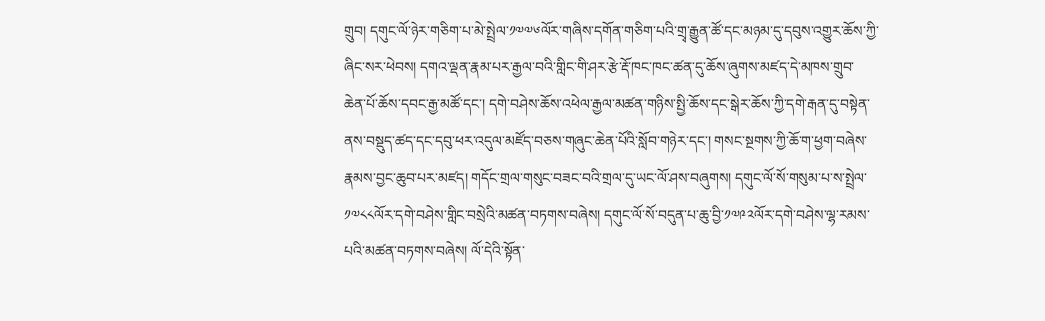གྲུབ། དགུང་ལོ་ཉེར་གཅིག་པ་མེ་སྤྲེལ་༡༧༧༦ལོར་གཞིས་དགོན་གཅིག་པའི་གྲྭ་རྒྱུན་ཚོ་དང་མཉམ་དུ་དབུས་འགྱུར་ཆོས་ཀྱི་ཞིང་སར་ཕེབས། དགའ་ལྡན་རྣམ་པར་རྒྱལ་བའི་གླིང་གི་ཤར་རྩེ་རྡོ་ཁང་ཁང་ཚན་དུ་ཆོས་ཞུགས་མཛད་དེ་མཁས་གྲུབ་ཆེན་པོ་ཆོས་དབང་རྒྱ་མཚོ་དང་། དགེ་བཤེས་ཆོས་འཕེལ་རྒྱལ་མཚན་གཉིས་སྤྱི་ཆོས་དང་སྒེར་ཆོས་ཀྱི་དགེ་རྒན་དུ་བསྟེན་ནས་བསྡུད་ཚད་དང་དབུ་ཕར་འདུལ་མཛོད་བཅས་གཞུང་ཆེན་པོའི་སློབ་གཉེར་དང་། གསང་སྔགས་ཀྱི་ཆོ་ག་ཕྱག་བཞེས་རྣམས་བྱང་ཆུབ་པར་མཛད། གདོང་གྲལ་གསུང་བཟང་བའི་གྲལ་དུ་ཡང་ལོ་ཤས་བཞུགས། དགུང་ལོ་སོ་གསུམ་པ་ས་སྤྲེལ་༡༧༨༨ལོར་དགེ་བཤེས་གླིང་བསྲེའི་མཚན་བཏགས་བཞེས། དགུང་ལོ་སོ་བདུན་པ་ཆུ་བྱི་༡༧༩༢ལོར་དགེ་བཤེས་ལྷ་རམས་པའི་མཚན་བཏགས་བཞེས། ལོ་དེའི་སྟོན་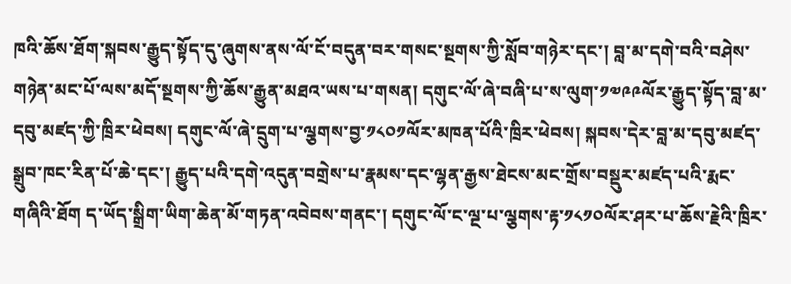ཁའི་ཆོས་ཐོག་སྐབས་རྒྱུད་སྟོད་དུ་ཞུགས་ནས་ལོ་ངོ་བདུན་བར་གསང་སྔགས་ཀྱི་སློབ་གཉེར་དང་། བླ་མ་དགེ་བའི་བཤེས་གཉེན་མང་པོ་ལས་མདོ་སྔགས་ཀྱི་ཆོས་རྒྱུན་མཐའ་ཡས་པ་གསན། དགུང་ལོ་ཞེ་བཞི་པ་ས་ལུག་༡༧༩༩ལོར་རྒྱུད་སྟོད་བླ་མ་དབུ་མཛད་ཀྱི་ཁྲིར་ཕེབས། དགུང་ལོ་ཞེ་དྲུག་པ་ལྕགས་བྱ་༡༨༠༡ལོར་མཁན་པོའི་ཁྲིར་ཕེབས། སྐབས་དེར་བླ་མ་དབུ་མཛད་སྒྲུབ་ཁང་རིན་པོ་ཆེ་དང་། རྒྱུད་པའི་དགེ་འདུན་བགྲེས་པ་རྣམས་དང་ལྷན་རྒྱས་ཐེངས་མང་གྲོས་བསྡུར་མཛད་པའི་རྨང་གཞིའི་ཐོག ད་ཡོད་སྒྲིག་ཡིག་ཆེན་མོ་གཏན་འབེབས་གནང་། དགུང་ལོ་ང་ལྔ་པ་ལྕགས་རྟ་༡༨༡༠ལོར་ཤར་པ་ཆོས་རྗེའི་ཁྲིར་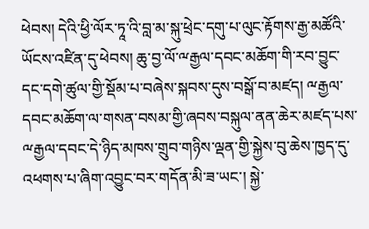ཕེབས། དེའི་ཕྱི་ལོར་ཏཱ་འི་བླ་མ་སྐུ་ཕྲེང་དགུ་པ་ལུང་རྟོགས་རྒྱ་མཚོའི་ཡོངས་འཛིན་དུ་ཕེབས། ཆུ་བྱ་ལོ་ྋརྒྱལ་དབང་མཆོག་གི་རབ་བྱུང་དང་དགེ་ཚུལ་གྱི་སྡོམ་པ་བཞེས་སྐབས་དུས་བསྒོ་བ་མཛད། ྋརྒྱལ་དབང་མཆོག་ལ་གསན་བསམ་གྱི་ཞབས་བསྐུལ་ནན་ཆེར་མཛད་པས་ྋརྒྱལ་དབང་དེ་ཉིད་མཁས་གྲུབ་གཉིས་ལྡན་གྱི་སྐྱེས་བུ་ཆེས་ཁྱད་དུ་འཕགས་པ་ཞིག་འབྱུང་བར་གདོན་མི་ཟ་ཡང་། སྐྱེ་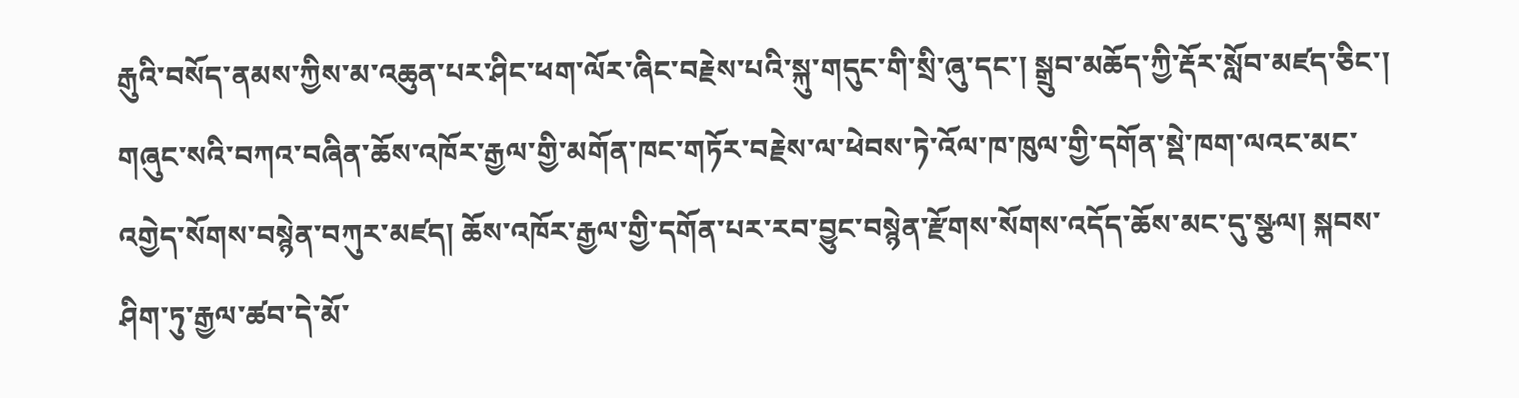རྒུའི་བསོད་ནམས་ཀྱིས་མ་འཆུན་པར་ཤིང་ཕག་ལོར་ཞིང་བརྗེས་པའི་སྐུ་གདུང་གི་སྲི་ཞུ་དང་། སྒྲུབ་མཆོད་ཀྱི་རྡོར་སློབ་མཛད་ཅིང་། གཞུང་སའི་བཀའ་བཞིན་ཆོས་འཁོར་རྒྱལ་གྱི་མགོན་ཁང་གཏོར་བརྗེས་ལ་ཕེབས་ཏེ་འོལ་ཁ་ཁུལ་གྱི་དགོན་སྡེ་ཁག་ལའང་མང་འགྱེད་སོགས་བསྙེན་བཀུར་མཛད། ཆོས་འཁོར་རྒྱལ་གྱི་དགོན་པར་རབ་བྱུང་བསྙེན་རྫོགས་སོགས་འདོད་ཆོས་མང་དུ་སྩལ། སྐབས་ཤིག་ཏུ་རྒྱལ་ཚབ་དེ་མོ་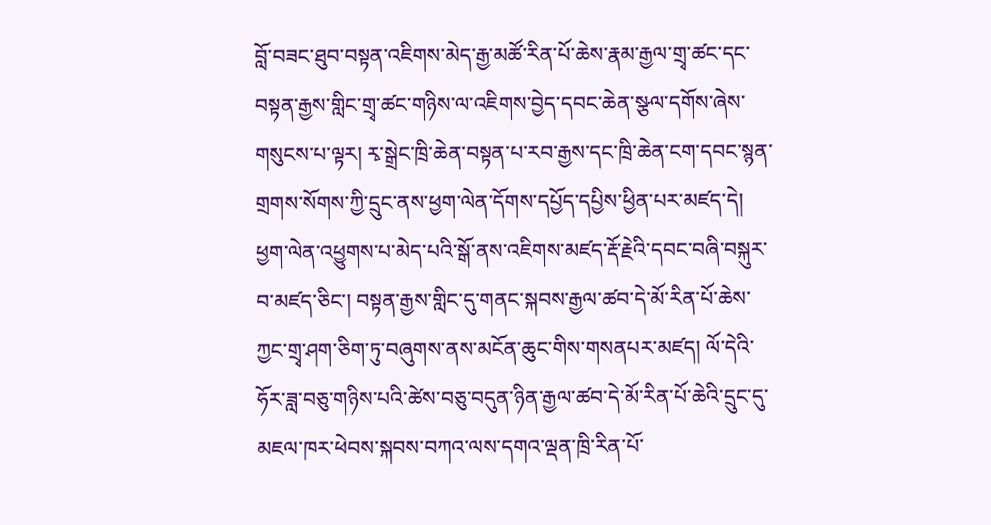བློ་བཟང་ཐུབ་བསྟན་འཇིགས་མེད་རྒྱ་མཚོ་རིན་པོ་ཆེས་རྣམ་རྒྱལ་གྲྭ་ཚང་དང་བསྟན་རྒྱས་གླིང་གྲྭ་ཚང་གཉིས་ལ་འཇིགས་བྱེད་དབང་ཆེན་སྩལ་དགོས་ཞེས་གསུངས་པ་ལྟར། རྭ་སྒྲེང་ཁྲི་ཆེན་བསྟན་པ་རབ་རྒྱས་དང་ཁྲི་ཆེན་ངག་དབང་སྙན་གྲགས་སོགས་ཀྱི་དྲུང་ནས་ཕྱག་ལེན་དོགས་དཔྱོད་དཔྱིས་ཕྱིན་པར་མཛད་དེ། ཕྱག་ལེན་འཕྱུགས་པ་མེད་པའི་སྒོ་ནས་འཇིགས་མཛད་རྡོ་རྗེའི་དབང་བཞི་བསྐུར་བ་མཛད་ཅིང་། བསྟན་རྒྱས་གླིང་དུ་གནང་སྐབས་རྒྱལ་ཚབ་དེ་མོ་རིན་པོ་ཆེས་ཀྱང་གྲྭ་ཤག་ཅིག་ཏུ་བཞུགས་ནས་མངོན་ཆུང་གིས་གསནཔར་མཛད། ལོ་དེའི་ཧོར་ཟླ་བཅུ་གཉིས་པའི་ཚེས་བཅུ་བདུན་ཉིན་རྒྱལ་ཚབ་དེ་མོ་རིན་པོ་ཆེའི་དྲུང་དུ་མཇལ་ཁར་ཕེབས་སྐབས་བཀའ་ལས་དགའ་ལྡན་ཁྲི་རིན་པོ་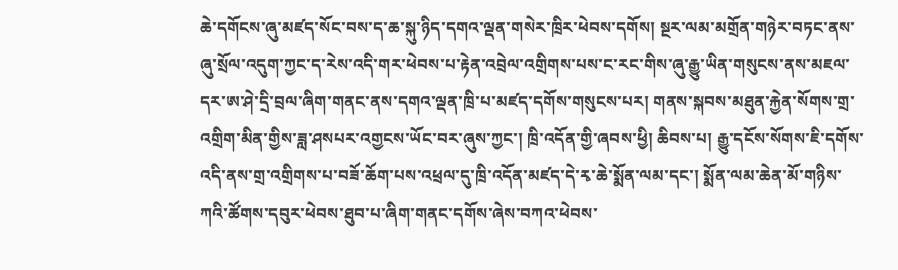ཆེ་དགོངས་ཞུ་མཛད་སོང་བས་ད་ཆ་སྐུ་ཉིད་དགའ་ལྡན་གསེར་ཁྲིར་ཕེབས་དགོས། སྔར་ལམ་མགྲོན་གཉེར་བཏང་ནས་ཞུ་སྲོལ་འདུག་ཀྱང་ད་རེས་འདི་གར་ཕེབས་པ་རྟེན་འབྲེལ་འགྲིགས་པས་ང་རང་གིས་ཞུ་རྒྱུ་ཡིན་གསུངས་ནས་མཇལ་དར་ཨ་ཤེ་དྲི་བྲལ་ཞིག་གནང་ནས་དགའ་ལྡན་ཁྲི་པ་མཛད་དགོས་གསུངས་པར། གནས་སྐབས་མཐུན་རྐྱེན་སོགས་གྲ་འགྲིག་མིན་གྱིས་ཟླ་ཤསཔར་འགྱངས་ཡོང་བར་ཞུས་ཀྱང་། ཁྲི་འདོན་གྱི་ཞབས་ཕྱི། ཆིབས་པ། རྒྱུ་དངོས་སོགས་ཇི་དགོས་འདི་ནས་གྲ་འགྲིགས་པ་བཟོ་ཆོག་པས་འཕྲལ་དུ་ཁྲི་འདོན་མཛད་དེ་རྭ་ཆེ་སྨོན་ལམ་དང་། སྨོན་ལམ་ཆེན་མོ་གཉིས་ཀའི་ཚོགས་དབུར་ཕེབས་ཐུབ་པ་ཞིག་གནང་དགོས་ཞེས་བཀའ་ཕེབས་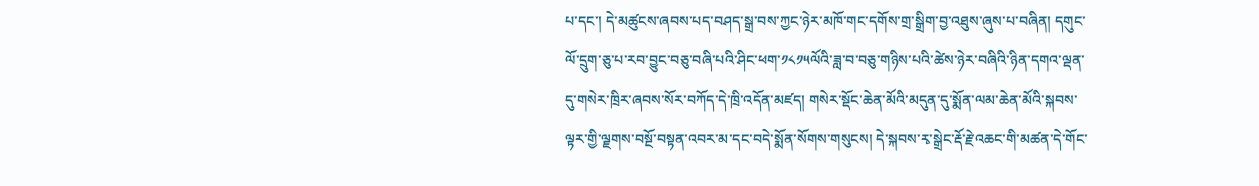པ་དང་། དེ་མཚུངས་ཞབས་པད་བཤད་སྒྲ་བས་ཀྱང་ཉེར་མཁོ་གང་དགོས་གྲ་སྒྲིག་བྱ་འཐུས་ཞུས་པ་བཞིན། དགུང་ལོ་དྲུག་ཅུ་པ་རབ་བྱུང་བཅུ་བཞི་པའི་ཤིང་ཕག་༡༨༡༥ལོའི་ཟླ་བ་བཅུ་གཉིས་པའི་ཚེས་ཉེར་བཞིའི་ཉིན་དགའ་ལྡན་དུ་གསེར་ཁྲིར་ཞབས་སོར་བཀོད་དེ་ཁྲི་འདོན་མཛད། གསེར་སྡོང་ཆེན་མོའི་མདུན་དུ་སྨོན་ལམ་ཆེན་མོའི་སྐབས་ལྟར་གྱི་ལྗགས་བསྔོ་བསྟན་འབར་མ་དང་བདེ་སྨོན་སོགས་གསུངས། དེ་སྐབས་རྭ་སྒྲེང་རྡོ་རྗེ་འཆང་གི་མཚན་དེ་གོང་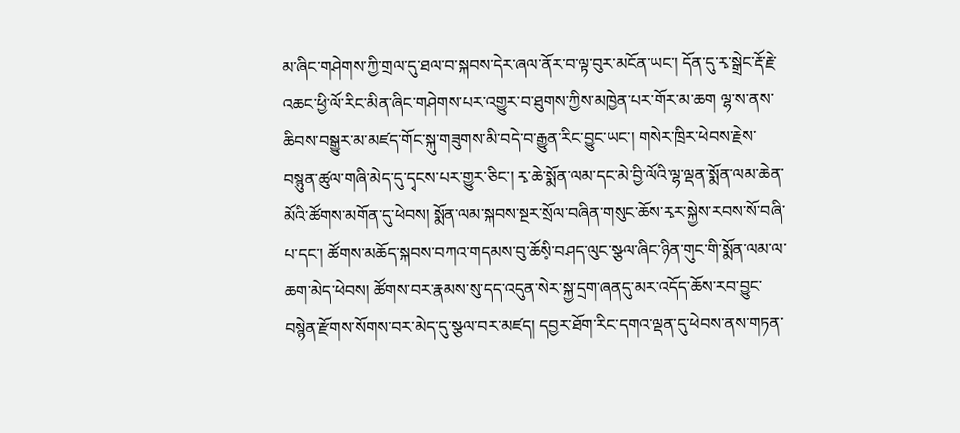མ་ཞིང་གཤེགས་ཀྱི་གྲལ་དུ་ཐལ་བ་སྐབས་དེར་ཞལ་ནོར་བ་ལྟ་བུར་མངོན་ཡང་། དོན་དུ་རྭ་སྒྲེང་རྡོ་རྗེ་འཆང་ཕྱི་ལོ་རིང་མིན་ཞིང་གཤེགས་པར་འགྱུར་བ་ཐུགས་ཀྱིས་མཁྱེན་པར་གོར་མ་ཆག ལྷ་ས་ནས་ཆིབས་བསྒྱུར་མ་མཛད་གོང་སྐུ་གཟུགས་མི་བདེ་བ་རྒྱུན་རིང་བྱུང་ཡང་། གསེར་ཁྲིར་ཕེབས་རྗེས་བསྙུན་ཚུལ་གཞི་མེད་དུ་དྭངས་པར་གྱུར་ཅིང་། རྭ་ཆེ་སྨོན་ལམ་དང་མེ་བྱི་ལོའི་ལྷ་ལྡན་སྨོན་ལམ་ཆེན་མོའི་ཚོགས་མགོན་དུ་ཕེབས། སྨོན་ལམ་སྐབས་སྔར་སྲོལ་བཞིན་གསུང་ཆོས་རྭར་སྐྱེས་རབས་སོ་བཞི་པ་དང་། ཚོགས་མཆོད་སྐབས་བཀའ་གདམས་བུ་ཆོསི༷་བཤད་ལུང་སྩལ་ཞིང་ཉིན་གུང་གི་སྨོན་ལམ་ལ་ཆག་མེད་ཕེབས། ཚོགས་བར་རྣམས་སུ་དད་འདུན་སེར་སྐྱ་དྲག་ཞནདུ་མར་འདོད་ཆོས་རབ་བྱུང་བསྙེན་རྫོགས་སོགས་བར་མེད་དུ་སྩལ་བར་མཛད། དབྱར་ཐོག་རིང་དགའ་ལྡན་དུ་ཕེབས་ནས་གཏན་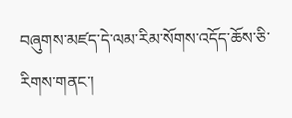བཞུགས་མཛད་དེ་ལམ་རིམ་སོགས་འདོད་ཆོས་ཅི་རིགས་གནང་།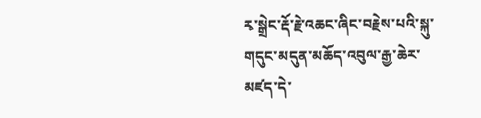རྭ་སྒྲེང་རྡོ་རྗེ་འཆང་ཞིང་བརྗེས་པའི་སྐུ་གདུང་མདུན་མཆོད་འབུལ་རྒྱ་ཆེར་མཛད་དེ་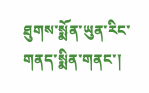ཐུགས་སྨོན་ཡུན་རིང་གནད་སྨིན་གནང་།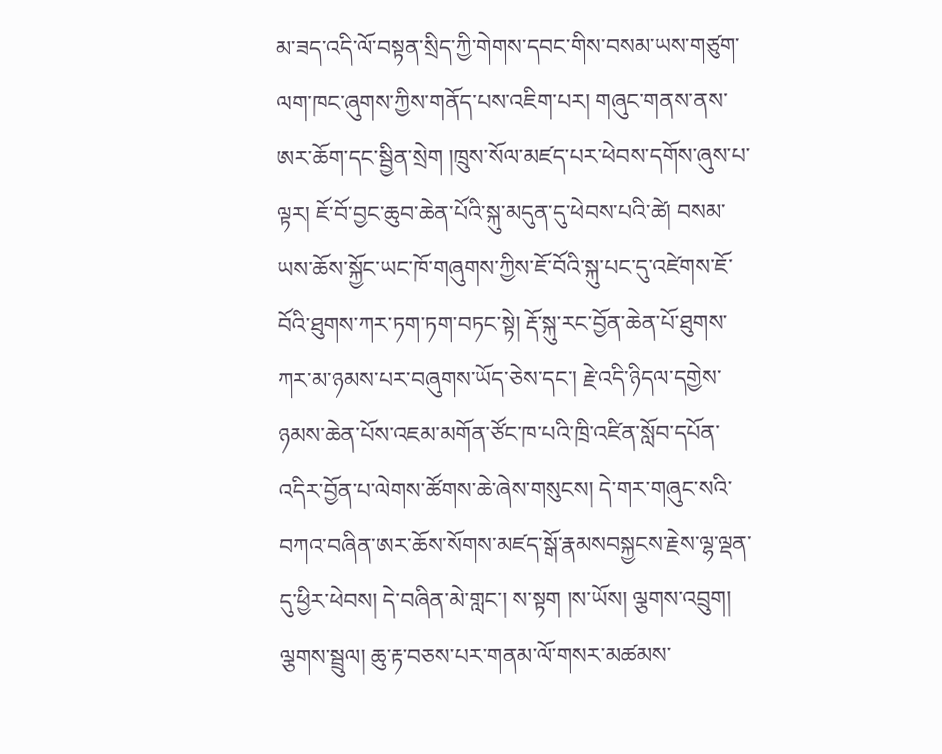མ་ཟད་འདི་ལོ་བསྟན་སྲིད་ཀྱི་གེགས་དབང་གིས་བསམ་ཡས་གཙུག་ལག་ཁང་ཞུགས་ཀྱིས་གནོད་པས་འཇིག་པར། གཞུང་གནས་ནས་ཨར་ཆོག་དང་སྦྱིན་སྲེག །ཁྲུས་སོལ་མཛད་པར་ཕེབས་དགོས་ཞུས་པ་ལྟར། ཇོ་བོ་བྱང་ཆུབ་ཆེན་པོའི་སྐུ་མདུན་དུ་ཕེབས་པའི་ཚེ། བསམ་ཡས་ཆོས་སྐྱོང་ཡང་ཁོ་གཞུགས་ཀྱིས་ཇོ་བོའི་སྐུ་པང་དུ་འཛེགས་ཇོ་བོའི་ཐུགས་ཀར་ཏག་ཏག་བཏང་སྟེ། རྡོ་སྐུ་རང་བྱོན་ཆེན་པོ་ཐུགས་ཀར་མ་ཉམས་པར་བཞུགས་ཡོད་ཅེས་དང་། རྗེ་འདི་ཉིདལ་དགྱེས་ཉམས་ཆེན་པོས་འཇམ་མགོན་ཙོང་ཁ་པའི་ཁྲི་འཛིན་སློབ་དཔོན་འདིར་བྱོན་པ་ལེགས་ཚོགས་ཆེ་ཞེས་གསུངས། དེ་གར་གཞུང་སའི་བཀའ་བཞིན་ཨར་ཆོས་སོགས་མཛད་སྒོ་རྣམསབསྐྱངས་རྗེས་ལྷ་ལྡན་དུ་ཕྱིར་ཕེབས། དེ་བཞིན་མེ་གླང་། ས་སྟག །ས་ཡོས། ལྕགས་འབྲུག། ལྕགས་སྦྲུལ། ཆུ་རྟ་བཅས་པར་གནམ་ལོ་གསར་མཚམས་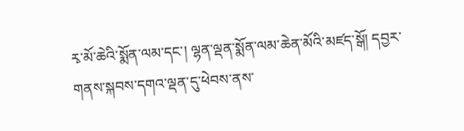རྭ་མོ་ཆེའི་སྨོན་ལམ་དང་། ལྷན་ལྡན་སྨོན་ལམ་ཆེན་མོའི་མཛད་སྒོ། དབྱར་གནས་སྐབས་དགའ་ལྡན་དུ་ཕེབས་ནས་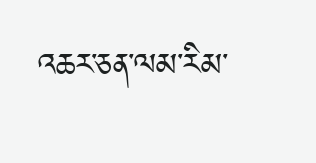འཆར་ཅན་ལམ་རིམ་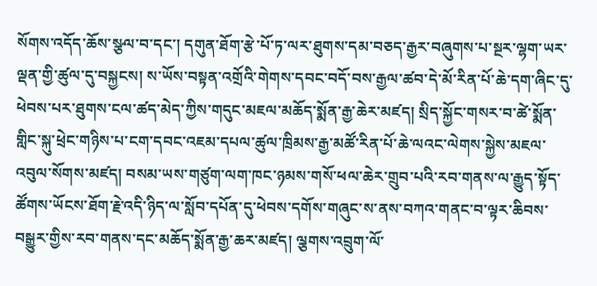སོགས་འདོད་ཆོས་སྩལ་བ་དང་། དགུན་ཐོག་རྩེ་པོ་ཏ་ལར་ཐུགས་དམ་བཅད་རྒྱར་བཞུགས་པ་སྔར་ལྷག་ཡར་ལྡན་གྱི་ཚུལ་དུ་བསྐྱངས། ས་ཡོས་བསྟན་འགྲོའི་གེགས་དབང་བདོ་བས་རྒྱལ་ཚབ་དེ་མོ་རིན་པོ་ཆེ་དག་ཞིང་དུ་ཕེབས་པར་ཐུགས་ངལ་ཚད་མེད་ཀྱིས་གདུང་མཇལ་མཆོད་སྨོན་རྒྱ་ཆེར་མཛད། སྲིད་སྐྱོང་གསར་བ་ཚེ་སྨོན་གླིང་སྐུ་ཕྲེང་གཉིས་པ་ངག་དབང་འཇམ་དཔལ་ཚུལ་ཁྲིམས་རྒྱ་མཚོ་རིན་པོ་ཆེ་ལའང་ལེགས་སྐྱེས་མཇལ་འབུལ་སོགས་མཛད། བསམ་ཡས་གཙུག་ལག་ཁང་ཉམས་གསོ་ཕལ་ཆེར་གྲུབ་པའི་རབ་གནས་ལ་རྒྱུད་སྟོད་ཚོགས་ཡོངས་ཐོག་རྗེ་འདི་ཉིད་ལ་སློབ་དཔོན་དུ་ཕེབས་དགོས་གཞུང་ས་ནས་བཀའ་གནང་བ་ལྟར་ཆིབས་བསྒྱུར་གྱིས་རབ་གནས་དང་མཆོད་སྨོན་རྒྱ་ཆར་མཛད། ལྕགས་འབྲུག་ལོ་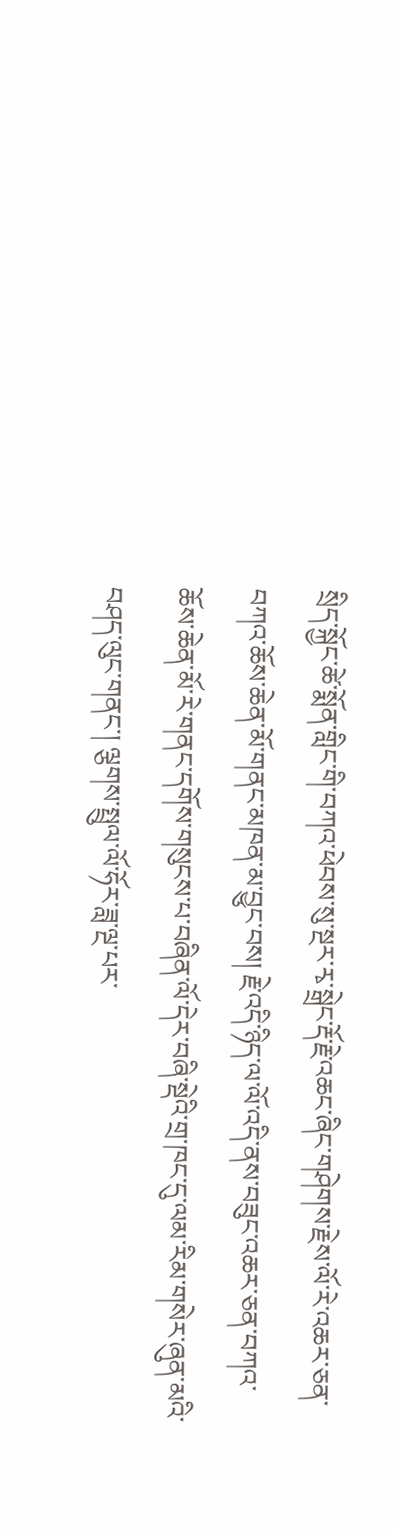སྲིད་སྐྱོང་ཚེ་སྨོན་གླིང་གི་བཀའ་ཕེབས་སུ་སྔར་རྭ་སྒྲེང་རྡོ་རྗེ་འཆང་ཞིང་གཤེགས་རྗེས་ལོ་རེ་འཆར་ཅན་བཀའ་ཆོས་ཆེན་མོ་གནང་མཁན་མ་བྱུང་བས། རྗེ་འདི་ཉིད་ལ་ལོ་འདི་ནས་བཟུང་འཆར་ཅན་བཀའ་ཆོས་ཆེན་མོ་རེ་གནང་དགོས་གསུངས་པ་བཞིན་ལོ་དེར་བཞི་སྡེའི་གྲ་ཁང་དུ་ལམ་རིམ་གསེར་ཞུན་མའི་བཤད་ལུང་གནང་། ལྕགས་སྤྲུལ་ལོ་ཧོར་ཟླ་ལྔ་པར་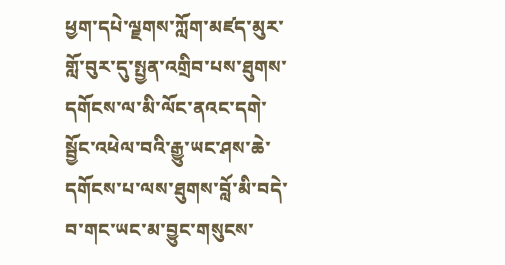ཕྱག་དཔེ་ལྗགས་ཀློག་མཛད་མུར་གློ་བུར་དུ་སྤྱན་འགྲིབ་པས་ཐུགས་དགོངས་ལ་མི་ལོང་ནའང་དགེ་སྦྱོང་འཕེལ་བའི་རྒྱུ་ཡང་ཤས་ཆེ་དགོངས་པ་ལས་ཐུགས་བློ་མི་བདེ་བ་གང་ཡང་མ་བྱུང་གསུངས་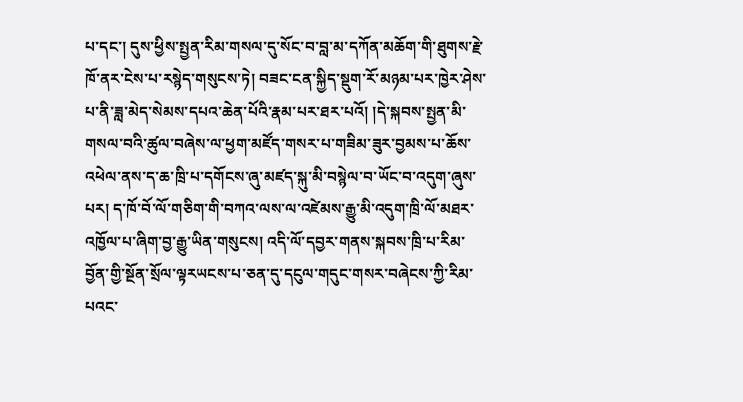པ་དང་། དུས་ཕྱིས་སྤྱན་རིམ་གསལ་དུ་སོང་བ་བླ་མ་དཀོན་མཆོག་གི་ཐུགས་རྗེ་ཁོ་ནར་ངེས་པ་རསྙེད་གསུངས་ཏེ། བཟང་ངན་སྐྱིད་སྡུག་རོ་མཉམ་པར་ཁྱེར་ཤེས་པ་ནི་ཟླ་མེད་སེམས་དཔའ་ཆེན་པོའི་རྣམ་པར་ཐར་པའོ། །དེ་སྐབས་སྤྱན་མི་གསལ་བའི་ཚུལ་བཞེས་ལ་ཕྱག་མཛོད་གསར་པ་གཟིམ་ཟུར་བྱམས་པ་ཆོས་འཕེལ་ནས་ད་ཆ་ཁྲི་པ་དགོངས་ཞུ་མཛད་སྐུ་མི་བསྙེལ་བ་ཡོང་བ་འདུག་ཞུས་པར། ད་ཁོ་བོ་ལོ་གཅིག་གི་བཀའ་ལས་ལ་འཛེམས་རྒྱུ་མི་འདུག་ཁྲི་ལོ་མཐར་འཁྱོལ་པ་ཞིག་བྱ་རྒྱུ་ཡིན་གསུངས། འདི་ལོ་དབྱར་གནས་སྐབས་ཁྲི་པ་རིམ་བྱོན་གྱི་སྔོན་སྲོལ་ལྟརཡངས་པ་ཅན་དུ་དངུལ་གདུང་གསར་བཞེངས་ཀྱི་རིམ་པའང་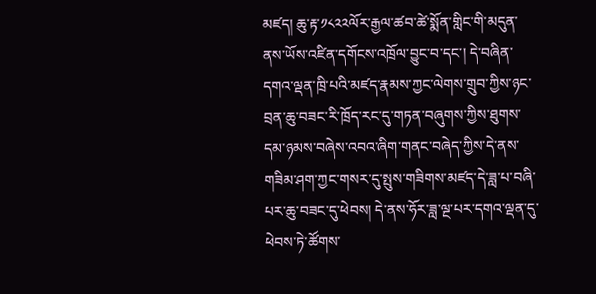མཛད། ཆུ་རྟ་༡༨༢༢ལོར་རྒྱལ་ཚབ་ཚེ་སྨོན་གླིང་གི་མདུན་ནས་ཡོས་འཛིན་དགོངས་འཁྲོལ་བྱུང་བ་དང་། དེ་བཞིན་དགའ་ལྡན་ཁྲི་པའི་མཛད་རྣམས་ཀྱང་ལེགས་གྲུབ་ཀྱིས་ཉང་བྲན་ཆུ་བཟང་རི་ཁྲོད་རང་དུ་གཏན་བཞུགས་ཀྱིས་ཐུགས་དམ་ཉམས་བཞེས་འབའ་ཞིག་གནང་བཞེད་ཀྱིས་དེ་ནས་གཟིམ་ཤག་ཀྱང་གསར་དུ་སྤུས་གཟིགས་མཛད་དེ་ཟླ་པ་བཞི་པར་ཆུ་བཟང་དུ་ཕེབས། དེ་ནས་ཧོར་ཟླ་ལྔ་པར་དགའ་ལྡན་དུ་ཕེབས་ཏེ་ཚོགས་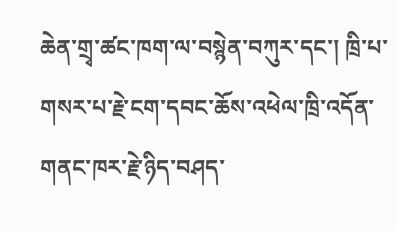ཆེན་གྲྭ་ཚང་ཁག་ལ་བསྙེན་བཀུར་དང་། ཁྲི་པ་གསར་པ་རྗེ་ངག་དབང་ཆོས་འཕེལ་ཁྲི་འདོན་གནང་ཁར་རྗེ་ཉིད་བཤད་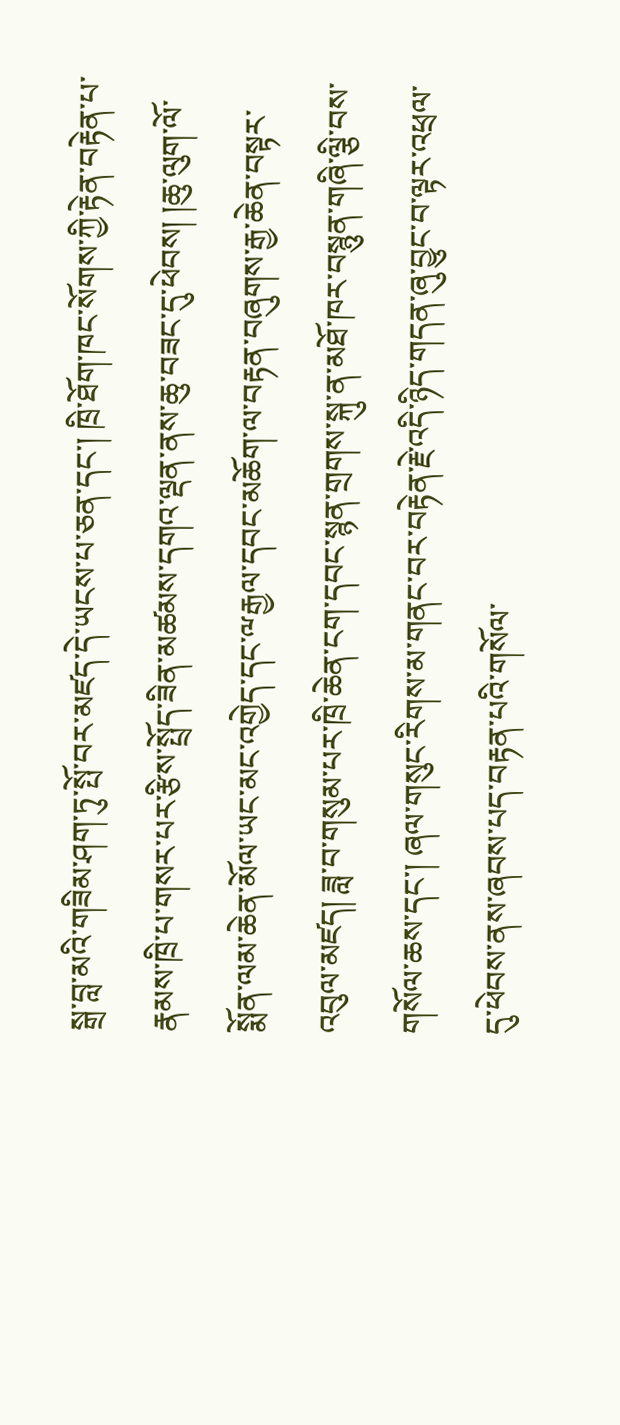སྒྲ་བླ་མའི་གཟིམ་ཤག་ཏུ་སྤོ་བར་མཛད་དེ་ཡངས་པ་ཅན་དང་། ཁྲི་ཐོག་ཁང་སོགས་ཀྱི་རྟེན་བརྟེན་པ་རྣམས་ཁྲི་པ་གསར་པར་རྩིས་སྤྲོད་ཟིན་མཚམས་དགའ་ལྡན་ནས་ཆུ་བཟང་དུ་ཕེབས། །ཆུ་ལུག་ལོ་སྨོན་ལམ་ཆེན་མོལ་ཡང་མང་འགྱེད་དང་ྋརྒྱལ་དབང་མཆོག་ལ་བརྟན་བཞུགས་རྒྱ་ཆེན་བསྟར་འབུལ་མཛད། ཟླ་བ་གསུམ་པར་ཁྲི་ཆེན་ངག་དབང་སྙན་གྲགས་སྐུ་ན་མཐོ་ཁར་བསྙུན་གཞི་ལྕི་བས་གསོལ་ཆས་དང་། ཞལ་གསུང་རིགས་མ་གནང་བར་བརྟེན་རྗེ་འདི་ཉིད་གདན་ཞུ་བྱུང་བ་ལྟར་འཕྲལ་དུ་ཕེབས་ནས་ཞབས་པད་བརྟན་པའི་གསོལ་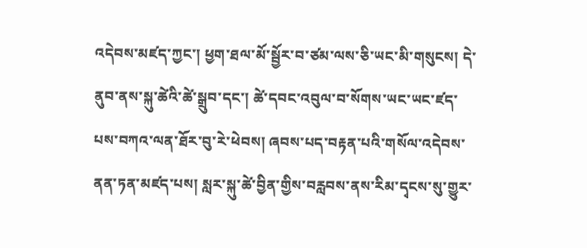འདེབས་མཛད་ཀྱང་། ཕྱག་ཐལ་མོ་སྦྱོར་བ་ཙམ་ལས་ཅི་ཡང་མི་གསུངས། དེ་ནུབ་ནས་སྐུ་ཚེའི་ཚེ་སྒྲུབ་དང་། ཚེ་དབང་འབུལ་བ་སོགས་ཡང་ཡང་ཛད་པས་བཀའ་ལན་ཐོར་བུ་རེ་ཕེབས། ཞབས་པད་བརྟན་པའི་གསོལ་འདེབས་ནན་ཏན་མཛད་པས། སླར་སྐུ་ཚེ་བྱིན་གྱིས་བརླབས་ནས་རིམ་དྭངས་སུ་གྱུར་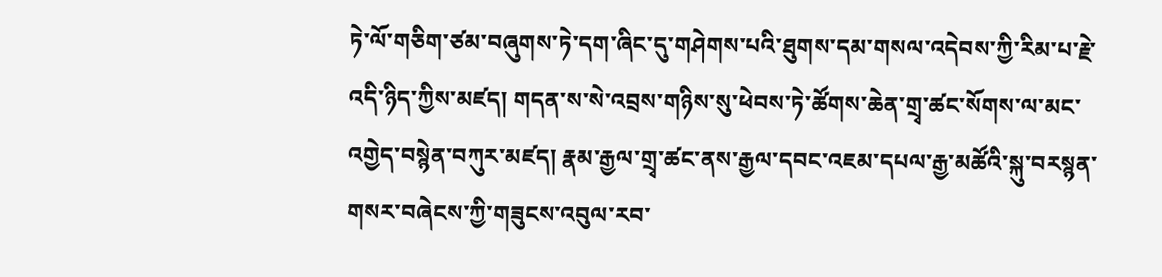ཏེ་ལོ་གཅིག་ཙམ་བཞུགས་ཏེ་དག་ཞིང་དུ་གཤེགས་པའི་ཐུགས་དམ་གསལ་འདེབས་ཀྱི་རིམ་པ་རྗེ་འདི་ཉིད་ཀྱིས་མཛད། གདན་ས་སེ་འབྲས་གཉིས་སུ་ཕེབས་ཏེ་ཚོགས་ཆེན་གྲྭ་ཚང་སོགས་ལ་མང་འགྱེད་བསྙེན་བཀུར་མཛད། རྣམ་རྒྱལ་གྲྭ་ཚང་ནས་རྒྱལ་དབང་འཇམ་དཔལ་རྒྱ་མཚོའི་སྐུ་བརསྙན་གསར་བཞེངས་ཀྱི་གཟུངས་འབུལ་རབ་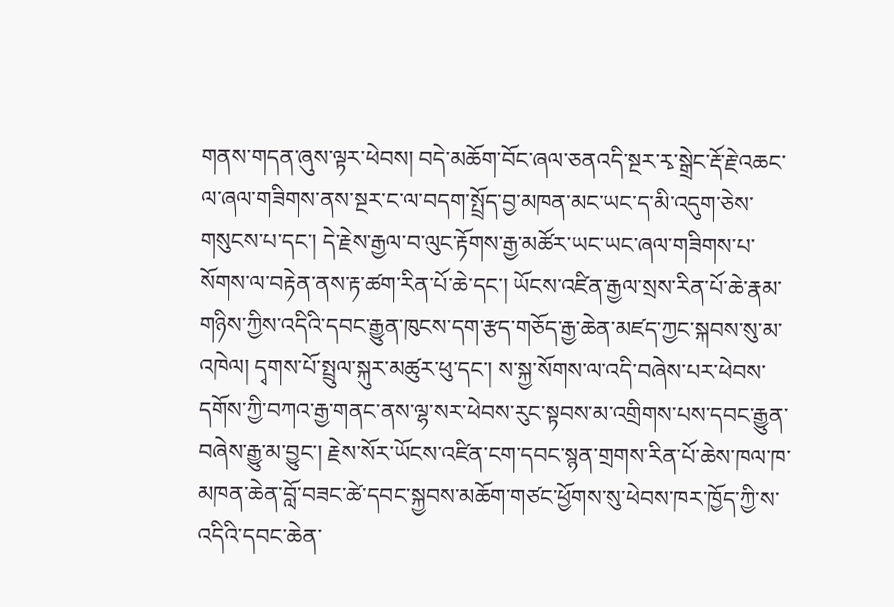གནས་གདན་ཞུས་ལྟར་ཕེབས། བདེ་མཆོག་བོང་ཞལ་ཅནའདི་སྔར་རྭ་སྒྲེང་རྡོ་རྗེ་འཆང་ལ་ཞལ་གཟིགས་ནས་སྔར་ང་ལ་བདག་སྤྲོད་བྱ་མཁན་མང་ཡང་ད་མི་འདུག་ཅེས་གསུངས་པ་དང་། དེ་རྗེས་རྒྱལ་བ་ལུང་རྟོགས་རྒྱ་མཚོར་ཡང་ཡང་ཞལ་གཟིགས་པ་སོགས་ལ་བརྟེན་ནས་རྟ་ཚག་རིན་པོ་ཆེ་དང་། ཡོངས་འཛིན་རྒྱལ་སྲས་རིན་པོ་ཆེ་རྣམ་གཉིས་ཀྱིས་འདིའི་དབང་རྒྱུན་ཁུངས་དག་རྩད་གཅོད་རྒྱ་ཆེན་མཛད་ཀྱང་སྐབས་སུ་མ་འཁེལ། དྭགས་པོ་སྤྲུལ་སྐུར་མཚུར་ཕུ་དང་། ས་སྐྱ་སོགས་ལ་འདི་བཞེས་པར་ཕེབས་དགོས་ཀྱི་བཀའ་རྒྱ་གནང་ནས་ལྷ་སར་ཕེབས་རུང་སྟབས་མ་འགྲིགས་པས་དབང་རྒྱུན་བཞེས་རྒྱུ་མ་བྱུང་། རྗེས་སོར་ཡོངས་འཛིན་ངག་དབང་སྙན་གྲགས་རིན་པོ་ཆེས་ཁལ་ཁ་མཁན་ཆེན་བློ་བཟང་ཚེ་དབང་སྐྱབས་མཆོག་གཙང་ཕྱོགས་སུ་ཕེབས་ཁར་ཁྱོད་ཀྱི་ས་འདིའི་དབང་ཆེན་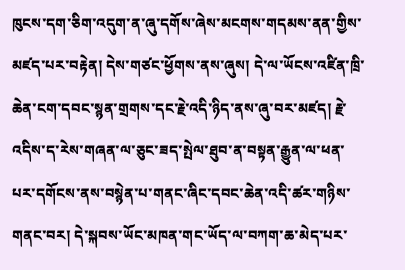ཁུངས་དག་ཅིག་འདུག་ན་ཞུ་དགོས་ཞེས་མངགས་གདམས་ནན་གྱིས་མཛད་པར་བརྟེན། དེས་གཙང་ཕྱོགས་ནས་ཞུས། དེ་ལ་ཡོངས་འཛིན་ཁྲི་ཆེན་ངག་དབང་སྙན་གྲགས་དང་རྗེ་འདི་ཉིད་ནས་ཞུ་བར་མཛད། རྗེ་འདིས་ད་རེས་གཞན་ལ་ཅུང་ཟད་སྤེལ་ཐུབ་ན་བསྟན་རྒྱུན་ལ་ཕན་པར་དགོངས་ནས་བསྙེན་པ་གནང་ཞིང་དབང་ཆེན་འདི་ཚར་གཉིས་གནང་བར། དེ་སྐབས་ཡོང་མཁན་གང་ཡོད་ལ་བཀག་ཆ་མེད་པར་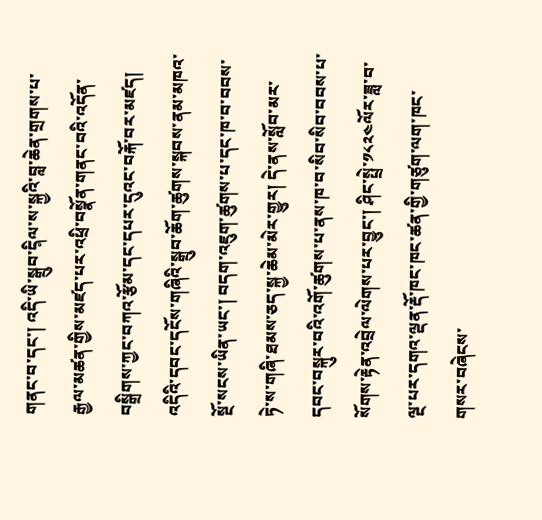གནང་བ་དང་། འདི་ཡི་སྒྲུབ་དི༷ལ་ས་སྐྱའི་བླ་ཆེན་གྲགས་པ་རྒྱལ་མཚན་གྱིས་མཛད་པར་འཕྲི་བསྣོན་གནང་བའི་འདོན་བསྒྲིགས་ཀྱང་བཀའ་རྩོམ་དང་དཔར་དུའང་བརྐོ་བར་མཛད། འདིའི་དབང་དངོས་གཞིའི་སྒྲུབ་ཆོག་ཚུགས་སྐབས་ནམ་མཁའ་སྔོ་སངས་ཡིན་ཡང་། བདག་འཇུག་ཚུགས་པ་དང་ཁ་བ་བབས་ཏེ་ས་གཞི་ཐམས་ཅད་སྐྱ་ཆེམ་མེར་གྱུར། དེ་ནས་སློབ་མར་དབང་བསྐུར་བའི་འགོ་ཚུགས་པ་ནས་ཁ་བ་སིབ་སིབ་བབས་པ་སོགས་རྟེན་འབྲེལ་ལེགས་པར་བྱུང་། ཤིང་སྤྲེ་༡༨༢༤ལོར་ཟླ་བ་ལྔ་པར་དགའ་ལྡན་རྡོ་ཁང་ཁང་ཚན་གྱི་གཙུག་ལག་ཁང་གསར་བཞེངས་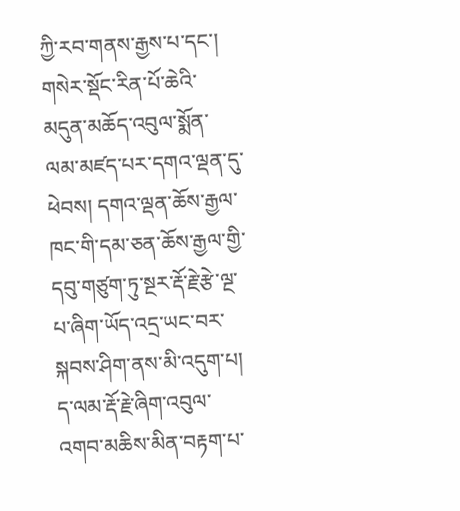ཀྱི་རབ་གནས་རྒྱས་པ་དང་། གསེར་སྡོང་རིན་པོ་ཆེའི་མདུན་མཆོད་འབུལ་སྨོན་ལམ་མཛད་པར་དགའ་ལྡན་དུ་ཕེབས། དགའ་ལྡན་ཆོས་རྒྱལ་ཁང་གི་དམ་ཅན་ཆོས་རྒྱལ་གྱི་དབུ་གཙུག་ཏུ་སྔར་རྡོ་རྗེ་རྩེ་ལྔ་པ་ཞིག་ཡོད་འདྲ་ཡང་བར་སྐབས་ཤིག་ནས་མི་འདུག་པ། ད་ལམ་རྡོ་རྗེ་ཞིག་འབུལ་འགབ་མཆིས་མིན་བརྟག་པ་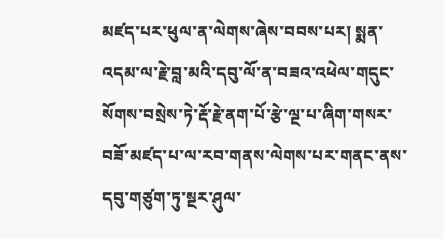མཛད་པར་ཕུལ་ན་ལེགས་ཞེས་བབས་པར། སྨན་འདམ་ལ་རྗེ་བླ་མའི་དབུ་ལོ་ན་བཟའ་འཕེལ་གདུང་སོགས་བསྲེས་ཏེ་རྡོ་རྗེ་ནག་པོ་རྩེ་ལྔ་པ་ཞིག་གསར་བཟོ་མཛད་པ་ལ་རབ་གནས་ལེགས་པར་གནང་ནས་དབུ་གཙུག་ཏུ་སྔར་ཤུལ་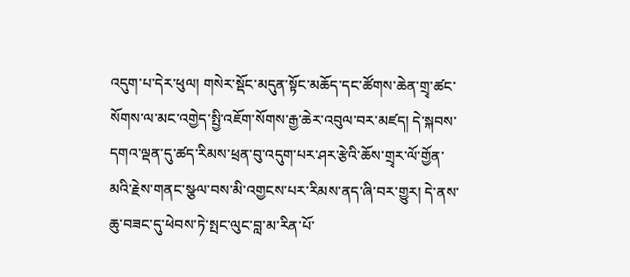འདུག་པ་དེར་ཕུལ། གསེར་སྡོང་མདུན་སྟོང་མཆོད་དང་ཚོགས་ཆེན་གྲྭ་ཚང་སོགས་ལ་མང་འགྱེད་སྤྱི་འཇོག་སོགས་རྒྱ་ཆེར་འབུལ་བར་མཛད། དེ་སྐབས་དགའ་ལྡན་དུ་ཚད་རིམས་ཕྲན་བུ་འདུག་པར་ཤར་རྩེའི་ཆོས་གྲྭར་ལོ་གྱོན་མའི་རྗེས་གནང་སྩལ་བས་མི་འགྱངས་པར་རིམས་ནད་ཞི་བར་གྱུར། དེ་ནས་ཆུ་བཟང་དུ་ཕེབས་ཏེ་སྤང་ལུང་བླ་མ་རིན་པོ་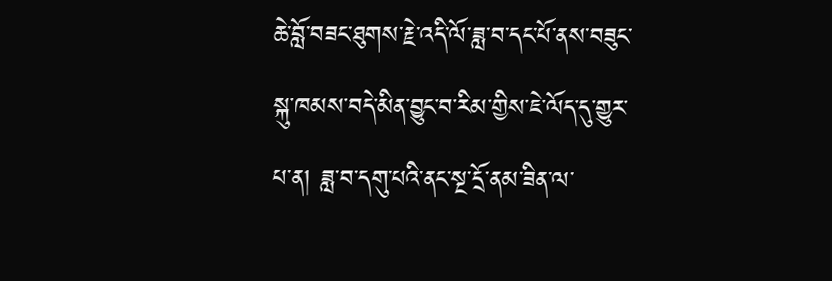ཆེ་བློ་བཟང་ཐུགས་རྗེ་འདི་ལོ་ཟླ་བ་དང་པོ་ནས་བཟུང་སྐུ་ཁམས་བདེ་མིན་བྱུང་བ་རིམ་གྱིས་ཇེ་ལོད་དུ་གྱུར་པ་ན། ཟླ་བ་དགུ་པའི་ནང་སྔ་དྲོ་ནམ་ཟིན་ལ་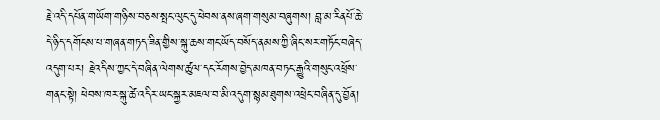རྗེ་འདི་དཔོན་གཡོག་གཉིས་བཅས་སྤང་ལུང་དུ་ཕེབས་ནས་ཞག་གསུམ་བཞུགས། བླ་མ་རིནཔོ་ཆེ་དེ་ཉིད་དགོངས་པ་གཞན་གཏད་ཟིན་གྱིས་སྐུ་ཆས་གང་ཡོད་བསོད་ནམས་ཀྱི་ཞིང་སར་གཏོང་བཞེད་འདུག་པར། རྗེའདིས་ཀྱང་དེ་བཞིན་ལེགས་ཚུལ་དང་རོགས་བྱེད་མཁན་བཏང་རྒྱུའི་གསུང་འཕྲོས་གནང་སྟེ། ཕེབས་ཁར་སྐུ་ཚེ་འདིར་ཡང་སྐྱར་མཇལ་བ་མི་འདུག་སྙམ་ཐུགས་འཕྲེང་བཞིན་དུ་བྱོན།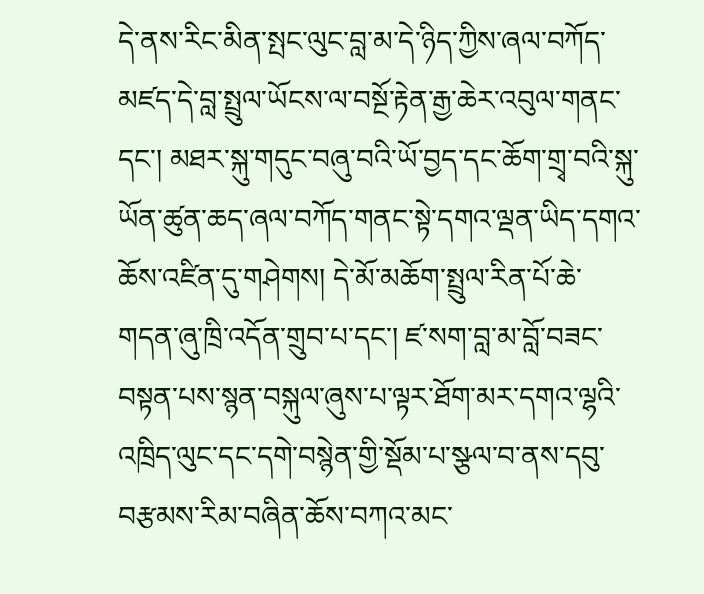དེ་ནས་རིང་མིན་སྤང་ལུང་བླ་མ་དེ་ཉིད་ཀྱིས་ཞལ་བཀོད་མཛད་དེ་བླ་སྤྲུལ་ཡོངས་ལ་བསྔོ་རྟེན་རྒྱ་ཆེར་འབུལ་གནང་དང་། མཐར་སྐུ་གདུང་བཞུ་བའི་ཡོ་བྱད་དང་ཆོག་གྲྭ་བའི་སྐུ་ཡོན་ཚུན་ཆད་ཞལ་བཀོད་གནང་སྟེ་དགའ་ལྡན་ཡིད་དགའ་ཆོས་འཛིན་དུ་གཤེགས། དེ་མོ་མཆོག་སྤྲུལ་རིན་པོ་ཆེ་གདན་ཞུ་ཁྲི་འདོན་གྲུབ་པ་དང་། ཛ་སག་བླ་མ་བློ་བཟང་བསྟན་པས་སྙན་བསྐུལ་ཞུས་པ་ལྟར་ཐོག་མར་དགའ་ལྷའི་འཁྲིད་ལུང་དང་དགེ་བསྙེན་གྱི་སྡོམ་པ་སྩལ་བ་ནས་དབུ་བརྩམས་རིམ་བཞིན་ཆོས་བཀའ་མང་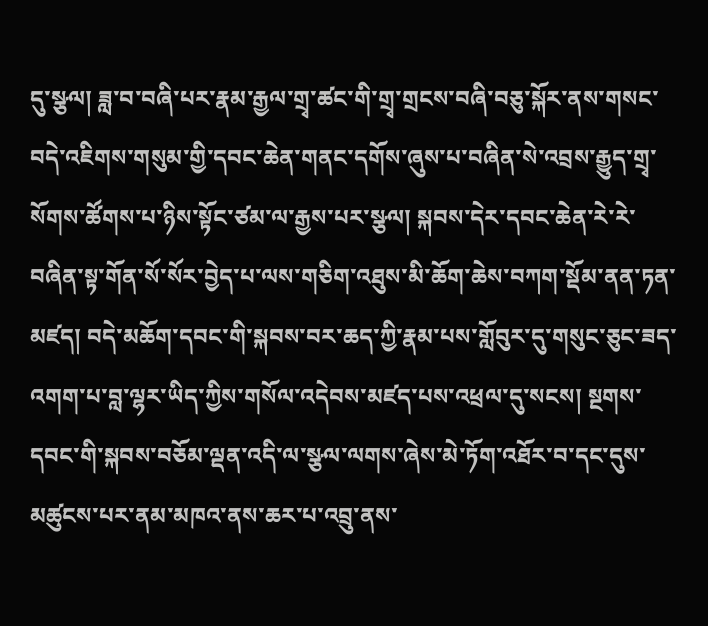དུ་སྩལ། ཟླ་བ་བཞི་པར་རྣམ་རྒྱལ་གྲྭ་ཚང་གི་གྲྭ་གྲངས་བཞི་བཅུ་སྐོར་ནས་གསང་བདེ་འཇིགས་གསུམ་གྱི་དབང་ཆེན་གནང་དགོས་ཞུས་པ་བཞིན་སེ་འབྲས་རྒྱུད་གྲྭ་སོགས་ཚོགས་པ་ཉིས་སྟོང་ཙམ་ལ་རྒྱས་པར་སྩལ། སྐབས་དེར་དབང་ཆེན་རེ་རེ་བཞིན་སྟ་གོན་སོ་སོར་བྱེད་པ་ལས་གཅིག་འཐུས་མི་ཆོག་ཆེས་བཀག་སྡོམ་ནན་ཏན་མཛད། བདེ་མཆོག་དབང་གི་སྐབས་བར་ཆད་ཀྱི་རྣམ་པས་གློབུར་དུ་གསུང་ཅུང་ཟད་འགག་པ་བླ་ལྷར་ཡིད་ཀྱིས་གསོལ་འདེབས་མཛད་པས་འཕྲལ་དུ་སངས། སྔགས་དབང་གི་སྐབས་བཅོམ་ལྡན་འདི་ལ་སྩལ་ལགས་ཞེས་མེ་ཏོག་འཐོར་བ་དང་དུས་མཚུངས་པར་ནམ་མཁའ་ནས་ཆར་པ་འབྲུ་ནས་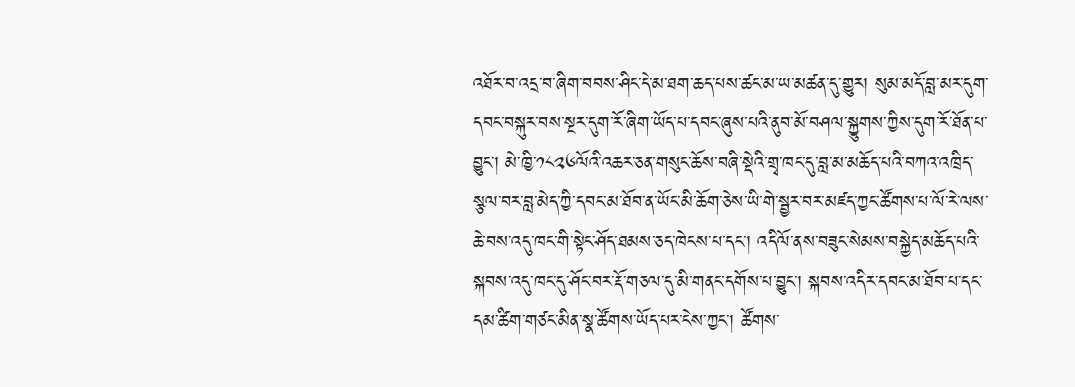འཐོར་བ་འདྲ་བ་ཞིག་བབས་ཤིང་དེ་མ་ཐག་ཆད་པས་ཚང་མ་ཡ་མཚན་དུ་གྱུར། སུམ་མདོ་བླ་མར་དུག་དབང་བསྐུར་བས་སྔར་དུག་རོ་ཞིག་ཡོད་པ་དབང་ཞུས་པའི་ནུབ་མོ་བཤལ་སྐྱུགས་ཀྱིས་དུག་རོ་ཐོན་པ་བྱུང་། མེ་ཁྱི་༡༨༢༦ལོའི་འཆར་ཅན་གསུང་ཆོས་བཞི་སྡེའི་གྲྭ་ཁང་དུ་བླ་མ་མཆོད་པའི་བཀའ་འཁྲིད་སྩལ་བར་བླ་མེད་ཀྱི་དབང་མ་ཐོབ་ན་ཡོང་མི་ཆོག་ཅེས་ཡི་གེ་སྦྱར་བར་མཛད་ཀྱང་ཚོགས་པ་ལོ་རེ་ལས་ཆེ་བས་འདུ་ཁང་གི་སྟེང་ཤོད་ཐམས་ཅད་ཁེངས་པ་དང་། འདིལོ་ནས་བཟུང་སེམས་བསྐྱེད་མཆོད་པའི་སྐབས་འདུ་ཁང་དུ་ཤོང་བར་རྡོ་གཅལ་དུ་མི་གནང་དགོས་པ་བྱུང་། སྐབས་འདིར་དབང་མ་ཐོབ་པ་དང་དམ་ཚིག་གཙང་མིན་སྣ་ཚོགས་ཡོད་པར་ངེས་ཀྱང་། ཚོགས་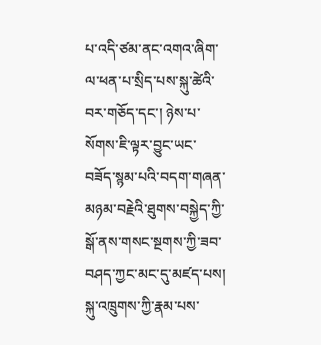པ་འདི་ཙམ་ནང་འགའ་ཞིག་ལ་ཕན་པ་སྲིད་པས་སྐུ་ཚེའི་བར་གཅོད་དང་། ཉེས་པ་སོགས་ཇི་ལྟར་བྱུང་ཡང་བཟོད་སྙམ་པའི་བདག་གཞན་མཉམ་བརྗེའི་ཐུགས་བསྐྱེད་ཀྱི་སྒོ་ནས་གསང་སྔགས་ཀྱི་ཟབ་བཤད་ཀྱང་མང་དུ་མཛད་པས། སྐུ་འཁྲུགས་ཀྱི་རྣམ་པས་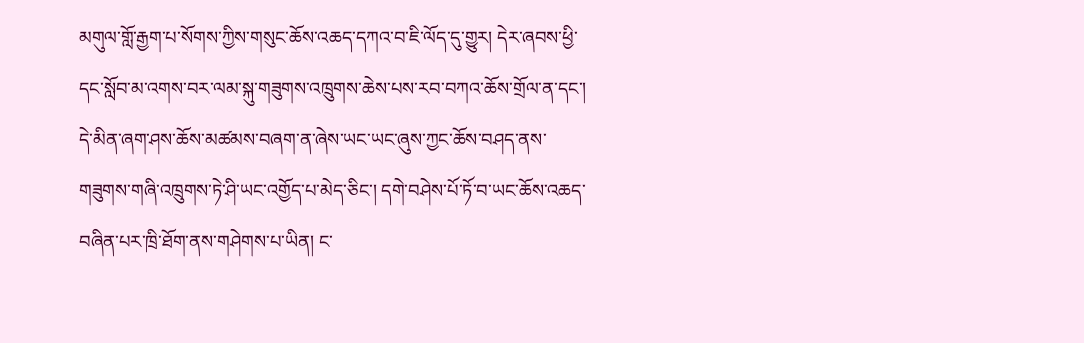མགུལ་གློ་རྒྱག་པ་སོགས་ཀྱིས་གསུང་ཆོས་འཆད་དཀའ་བ་ཇི་ལོད་དུ་གྱུར། དེར་ཞབས་ཕྱི་དང་སློབ་མ་འགས་བར་ལམ་སྐུ་གཟུགས་འཁྲུགས་ཆེས་པས་རབ་བཀའ་ཆོས་གྲོལ་ན་དང་། དེ་མིན་ཞག་ཤས་ཆོས་མཚམས་བཞག་ན་ཞེས་ཡང་ཡང་ཞུས་ཀྱང་ཆོས་བཤད་ནས་གཟུགས་གཞི་འཁྲུགས་ཏེ་ཤི་ཡང་འགྱོད་པ་མེད་ཅིང་། དགེ་བཤེས་པོ་ཏོ་བ་ཡང་ཆོས་འཆད་བཞིན་པར་ཁྲི་ཐོག་ནས་གཤེགས་པ་ཡིན། ང་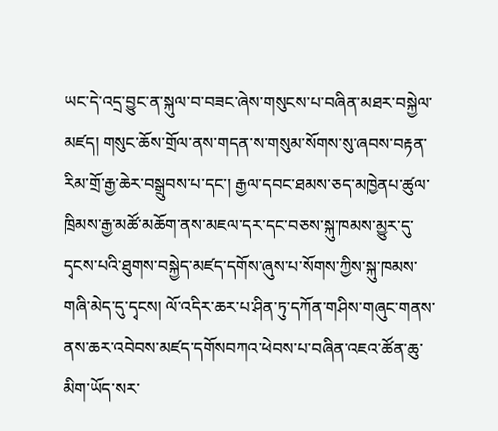ཡང་དེ་འདྲ་བྱུང་ན་སྐུལ་བ་བཟང་ཞེས་གསུངས་པ་བཞིན་མཐར་བསྐྱེལ་མཛད། གསུང་ཆོས་གྲོལ་ནས་གདན་ས་གསུམ་སོགས་སུ་ཞབས་བརྟན་རིམ་གྲོ་རྒྱ་ཆེར་བསྒྲུབས་པ་དང་། རྒྱལ་དབང་ཐམས་ཅད་མཁྱེནཔ་ཚུལ་ཁྲིམས་རྒྱ་མཚོ་མཆོག་ནས་མཇལ་དར་དང་བཅས་སྐུ་ཁམས་མྱུར་དུ་དྭངས་པའི་ཐུགས་བསྐྱེད་མཛད་དགོས་ཞུས་པ་སོགས་ཀྱིས་སྐུ་ཁམས་གཞི་མེད་དུ་དྭངས། ལོ་འདིར་ཆར་པ་ཤིན་ཏུ་དཀོན་གཤིས་གཞུང་གནས་ནས་ཆར་འབེབས་མཛད་དགོསབཀའ་ཕེབས་པ་བཞིན་འཇའ་ཚོན་ཆུ་མིག་ཡོད་སར་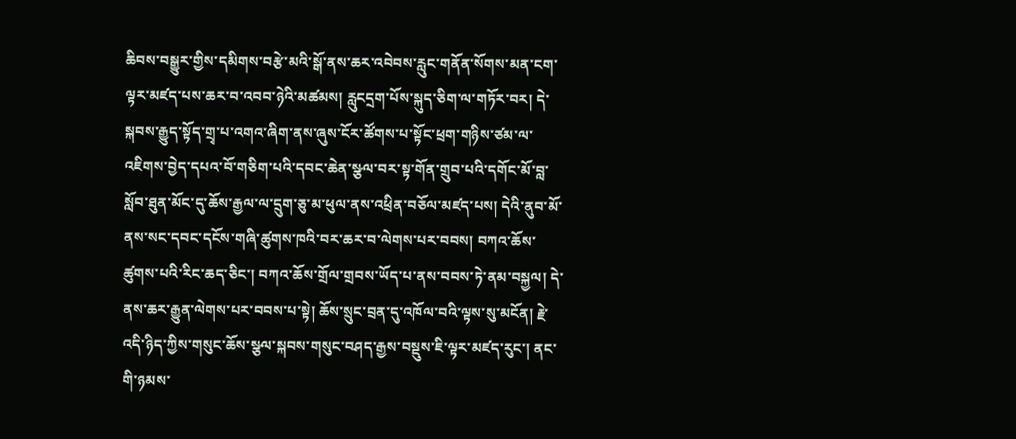ཆིབས་བསྒྱུར་གྱིས་དམིགས་བརྩེ་མའི་སྒོ་ནས་ཆར་འབེབས་རླུང་གནོན་སོགས་མན་ངག་ལྟར་མཛད་པས་ཆར་བ་འབབ་ཉེའི་མཚམས། རླུངདྲག་པོས་སྐུད་ཅིག་ལ་གཏོར་བར། དེ་སྐབས་རྒྱུད་སྟོད་གྲྭ་པ་འགའ་ཞིག་ནས་ཞུས་ངོར་ཚོགས་པ་སྟོང་ཕྲག་གཉིས་ཙམ་ལ་འཇིགས་བྱེད་དཔའ་བོ་གཅིག་པའི་དབང་ཆེན་སྩལ་བར་སྟ་གོན་གྲུབ་པའི་དགོང་མོ་བླ་སློབ་ཐུན་མོང་དུ་ཆོས་རྒྱལ་ལ་དྲུག་ཅུ་མ་ཕུལ་ནས་འཕྲིན་བཅོལ་མཛད་པས། དེའི་ནུབ་མོ་ནས་སང་དབང་དངོས་གཞི་ཚུགས་ཁའི་བར་ཆར་བ་ལེགས་པར་བབས། བཀའ་ཆོས་ཚུགས་པའི་རིང་ཆད་ཅིང་། བཀའ་ཆོས་གྲོལ་གྲབས་ཡོད་པ་ནས་བབས་ཏེ་ནམ་བསྐྱལ། དེ་ནས་ཆར་རྒྱུན་ལེགས་པར་བབས་པ་སྟེ། ཆོས་སྲུང་བྲན་དུ་འཁོལ་བའི་ལྟས་སུ་མངོན། རྗེ་འདི་ཉིད་ཀྱིས་གསུང་ཆོས་སྩལ་སྐབས་གསུང་བཤད་རྒྱས་བསྡུས་ཇི་ལྟར་མཛད་རུང་། ནང་གི་ཉམས་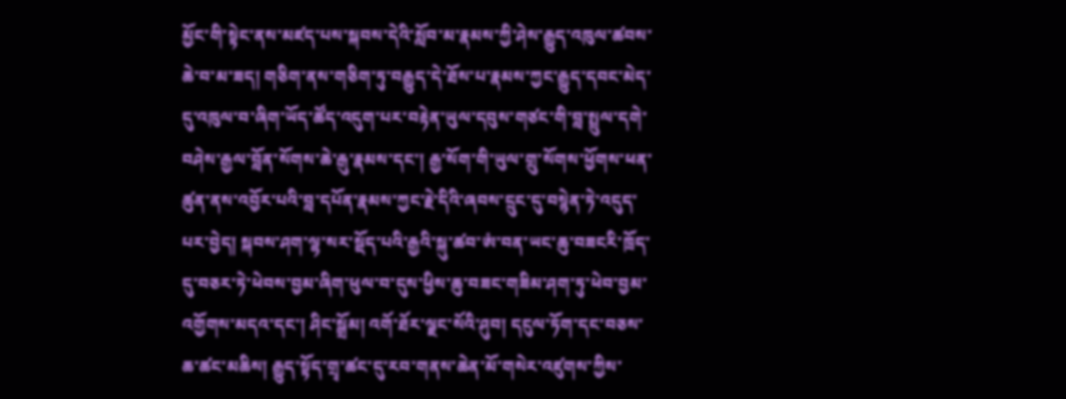མྱོང་གི་སྟེང་ནས་མཛད་པས་སྐབས་དེའི་སློབ་མ་རྣམས་ཀྱི་ཤེས་རྒྱུད་འཁུལ་ཚབས་ཆེ་བ་མ་ཟད། གཅིག་ནས་གཅིག་ཏུ་བརྒྱུད་དེ་ཐོས་པ་རྣམས་ཀྱང་རྒྱུད་དབང་མེད་དུ་འཁུལ་བ་ཞིག་ཡོད་ཚོད་འདུག་པར་བརྟེན་ཡུལ་དབུས་གཙང་གི་བླ་སྤྲུལ་དགེ་བཤེས་རྒྱལ་བློན་སོགས་ཆེ་རྒུ་རྣམས་དང་། རྒྱ་སོག་གི་ཡུལ་གྲུ་སོགས་ཕྱོགས་ཕན་ཚུན་ནས་འབྱོར་པའི་བླ་དཔོན་རྣམས་ཀྱང་རྗེ་དིའི་ཞབས་དྲུང་དུ་བསྙེན་ཏེ་འདུད་པར་བྱེད། སྐབས་ཤག་ལྷ་སར་སྡོད་པའི་རྒྱའི་སྐུ་ཚབ་ཨཾ་བན་ཡང་ཆུ་བཟངརི་ཁྲོད་དུ་བཅར་ཏེ་ཕེབས་བྱམ་ཞིག་ཕུལ་བ་དུས་ཕྱིས་ཆུ་བཟང་གཟིམ་ཤག་ཏུ་ཕེབ་བྱམ་འགྱོགས་མདའ་དང་། ཤིང་སྒྲོམ། འགོ་ཐོར་ལྗང་སོའི་ཤུབ། དངུལ་ཏོག་དང་བཅས་ ཆ་ཚང་མཆིས། རྒྱུད་སྟོད་གྲྭ་ཚང་དུ་རབ་གནས་ཆེན་མོ་གསེར་འཛུགས་ཀྱིས་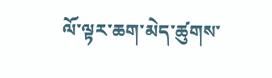ལོ་ལྟར་ཆག་མེད་ཚུགས་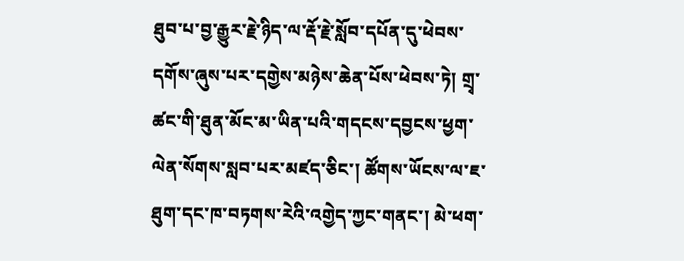ཐུབ་པ་བྱ་རྒྱུར་རྗེ་ཉིད་ལ་རྡོ་རྗེ་སློབ་དཔོན་དུ་ཕེབས་དགོས་ཞུས་པར་དགྱེས་མཉེས་ཆེན་པོས་ཕེབས་ཏེ། གྲྭ་ཚང་གི་ཐུན་མོང་མ་ཡིན་པའི་གདངས་དབྱངས་ཕྱག་ལེན་སོགས་སླབ་པར་མཛད་ཅིང་། ཚོགས་ཡོངས་ལ་ཇ་ཐུག་དང་ཁ་བཏགས་རེའི་འགྱེད་ཀྱང་གནང་། མེ་ཕག་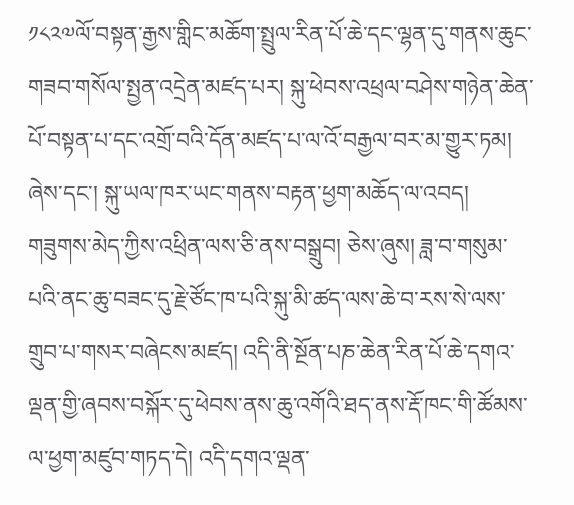༡༨༢༧ལོ་བསྟན་རྒྱས་གླིང་མཆོག་སྤྲུལ་རིན་པོ་ཆེ་དང་ལྷན་དུ་གནས་ཆུང་གཟབ་གསོལ་སྤྱན་འདྲེན་མཛད་པར། སྐུ་ཕེབས་འཕྲལ་བཤེས་གཉེན་ཆེན་པོ་བསྟན་པ་དང་འགྲོ་བའི་དོན་མཛད་པ་ལ་འོ་བརྒྱལ་བར་མ་གྱུར་ཏམ། ཞེས་དང་། སྐུ་ཡལ་ཁར་ཡང་གནས་བརྟན་ཕྱག་མཆོད་ལ་འབད། གཟུགས་མེད་ཀྱིས་འཕྲིན་ལས་ཅི་ནས་བསྒྲུབ། ཅེས་ཞུས། ཟླ་བ་གསུམ་པའི་ནང་ཆུ་བཟང་དུ་རྗེ་ཙོང་ཁ་པའི་སྐུ་མི་ཚད་ལས་ཆེ་བ་རས་སེ་ལས་གྲུབ་པ་གསར་བཞེངས་མཛད། འདི་ནི་སྔོན་པཎ་ཆེན་རིན་པོ་ཆེ་དགའ་ལྡན་གྱི་ཞབས་བསྐོར་དུ་ཕེབས་ནས་ཆུ་འགོའི་ཐད་ནས་རྡོ་ཁང་གི་ཚོམས་ལ་ཕྱག་མཛུབ་གཏད་དེ། འདི་དགའ་ལྡན་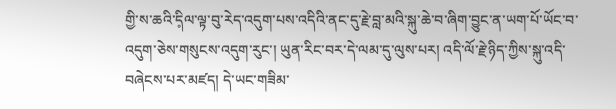གྱི་ས་ཆའི་དི༷ལ་ལྟ་བུ་རེད་འདུག་པས་འདིའི་ནང་དུ་རྗེ་བླ་མའི་སྐུ་ཆེ་བ་ཞིག་བྱུང་ན་ཡག་པོ་ཡོང་བ་འདུག་ཅེས་གསུངས་འདུག་རུང་། ཡུན་རིང་བར་དེ་ལམ་དུ་ལུས་པར། འདི་ལོ་རྗེ་ཉིད་ཀྱིས་སྐུ་འདི་བཞེངས་པར་མཛད། དེ་ཡང་གཟིམ་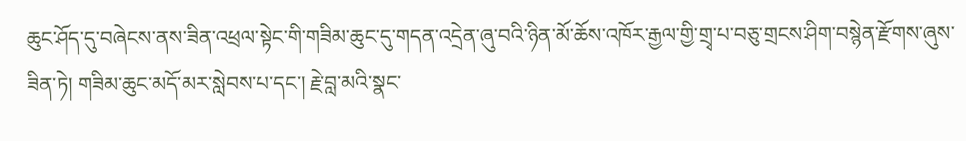ཆུང་ཤོད་དུ་བཞེངས་ནས་ཟིན་འཕྲལ་སྟེང་གི་གཟིམ་ཆུང་དུ་གདན་འདྲེན་ཞུ་བའི་ཉིན་མོ་ཆོས་འཁོར་རྒྱལ་གྱི་གྲྭ་པ་བཅུ་གྲངས་ཤིག་བསྙེན་རྫོགས་ཞུས་ཟིན་ཏེ། གཟིམ་ཆུང་མདོ་མར་སླེབས་པ་དང་། རྗེ་བླ་མའི་སྣང་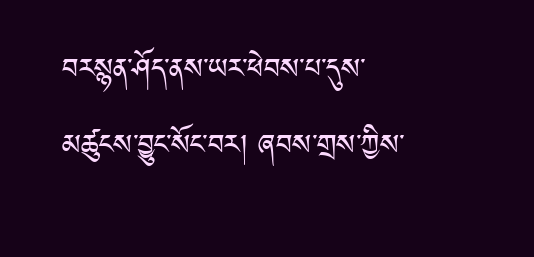བརསྙན་ཤོད་ནས་ཡར་ཕེབས་པ་དུས་མཚུངས་བྱུང་སོང་བར། ཞབས་གྲས་ཀྱིས་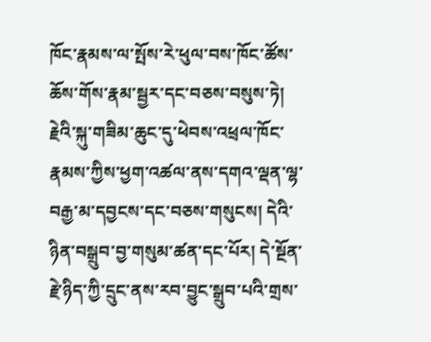ཁོང་རྣམས་ལ་སྤོས་རེ་ཕུལ་བས་ཁོང་ཚོས་ཆོས་གོས་རྣམ་སྦྱར་དང་བཅས་བསུས་ཏེ། རྗེའི་སྐུ་གཟིམ་ཆུང་དུ་ཕེབས་འཕྲལ་ཁོང་རྣམས་ཀྱིས་ཕྱག་འཚལ་ནས་དགའ་ལྡན་ལྷ་བརྒྱ་མ་དབྱངས་དང་བཅས་གསུངས། དེའི་ཉིན་བསྒྲུབ་བྱ་གསུམ་ཚན་དང་པོར། དེ་སྔོན་རྗེ་ཉིད་ཀྱི་དྲུང་ནས་རབ་བྱུང་སྒྲུབ་པའི་གྲས་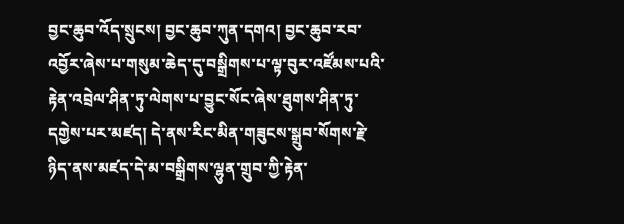བྱང་ཆུབ་འོད་སྲུངས། བྱང་ཆུབ་ཀུན་དགའ། བྱང་ཆུབ་རབ་འབྱོར་ཞེས་པ་གསུམ་ཆེད་དུ་བསྒྲིགས་པ་ལྟ་བུར་འཛོམས་པའི་རྟེན་འབྲེལ་ཤིན་ཏུ་ལེགས་པ་བྱུང་སོང་ཞེས་ཐུགས་ཤིན་ཏུ་དགྱེས་པར་མཛད། དེ་ནས་རིང་མིན་གཟུངས་སྒྲུབ་སོགས་རྗེ་ཉིད་ནས་མཛད་དེ་མ་བསྒྲིགས་ལྷུན་གྲུབ་ཀྱི་རྟེན་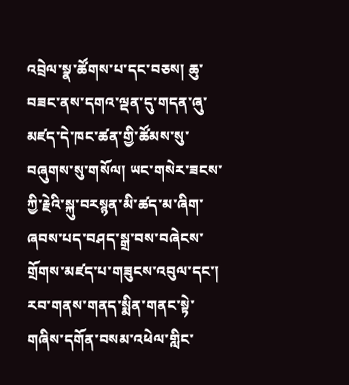འབྲེལ་སྣ་ཚོགས་པ་དང་བཅས། ཆུ་བཟང་ནས་དགའ་ལྡན་དུ་གདན་ཞུ་མཛད་དེ་ཁང་ཚན་གྱི་ཚོམས་སུ་བཞུགས་སུ་གསོལ། ཡང་གསེར་ཟངས་ཀྱི་རྗེའི་སྐུ་བརསྙན་མི་ཚད་མ་ཞིག་ཞབས་པད་བཤད་སྒྲ་བས་བཞེངས་གྲོགས་མཛད་པ་གཟུངས་འབུལ་དང་། རབ་གནས་གནད་སྨིན་གནང་སྟེ་གཞིས་དགོན་བསམ་འཕེལ་གླིང་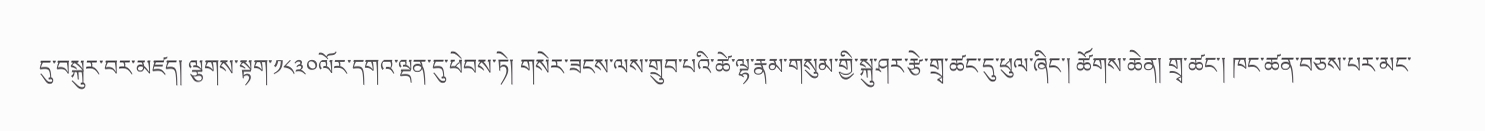དུ་བསྐུར་བར་མཛད། ལྕགས་སྟག་༡༨༣༠ལོར་དགའ་ལྡན་དུ་ཕེབས་ཏེ། གསེར་ཟངས་ལས་གྲུབ་པའི་ཚེ་ལྷ་རྣམ་གསུམ་གྱི་སྐུ་ཤར་རྩེ་གྲྭ་ཚང་དུ་ཕུལ་ཞིང་། ཚོགས་ཆེན། གྲྭ་ཚང་། ཁང་ཚན་བཅས་པར་མང་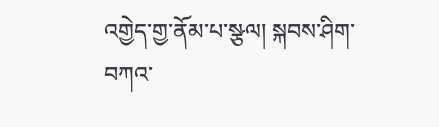འགྱེད་གྱ་ནོམ་པ་སྩལ། སྐབས་ཤིག་བཀའ་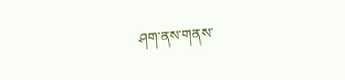ཤག་ནས་གནས་